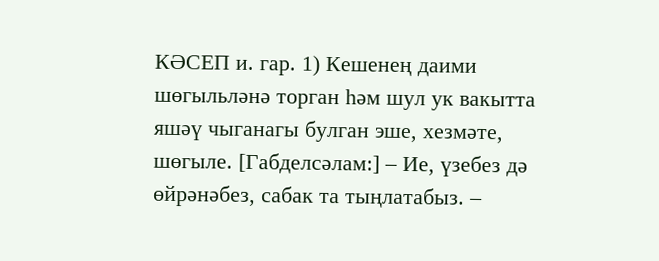КӘСЕП и. гар. 1) Кешенең даими шөгыльләнә торган һәм шул ук вакытта яшәү чыганагы булган эше, хезмәте, шөгыле. [Габделсәлам:] – Ие, үзебез дә өйрәнәбез, сабак та тыңлатабыз. –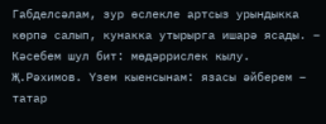Габделсәлам, зур өслекле артсыз урындыкка көрпә салып, кунакка утырырга ишарә ясады. – Кәсебем шул бит: мөдәррислек кылу. Җ.Рәхимов. Үзем кыенсынам: язасы әйберем – татар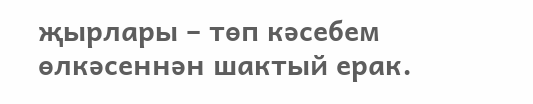җырлары – төп кәсебем өлкәсеннән шактый ерак.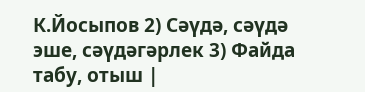К.Йосыпов 2) Сәүдә, сәүдә эше, сәүдәгәрлек 3) Файда табу, отыш |